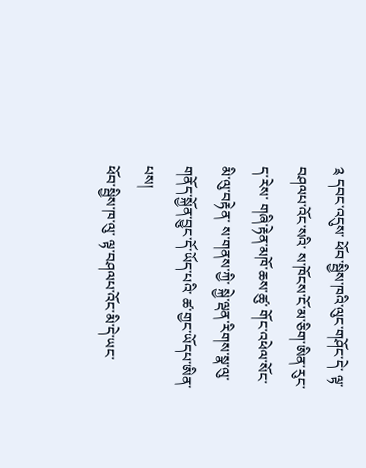༉ དབང་འདུས་ ཕོབ་སྦྱིས་ཁའི་ལུང་གཤོང་དེ་ ལྟ་བཤལཔ་འོང་སའི་ ས་ཁོངས་ངོ་མ་ཅིག་ཨིན་རུང་ ད་རེས་ གཞི་རྟེན་མཁོ་ཆས་ཚུ་ གོང་འཕེལ་སོང་མི་ལུ་བརྟེན་ ས་གནས་ཀྱི་ སྐྱེ་ལྡན་རིགས་སྣ་ལུ་ གནོད་སྐྱོན་བྱུང་དོ་ཡོད་པའི་ ཚ་གྱང་ཡོདཔ་ཨིན་པས།
ཕོབ་སྦྱིས་ཁ་ལུ་ ལྟ་བཤལཔ་འོང་མི་དེ་ཡང་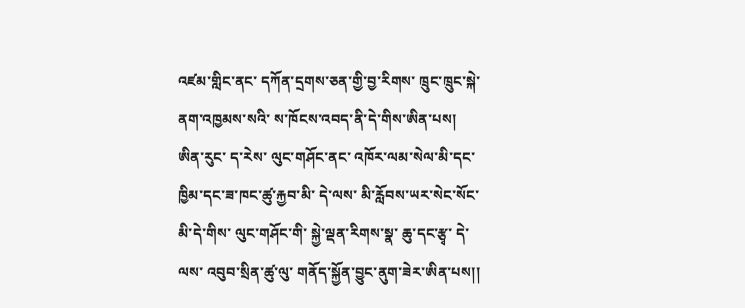འཛམ་གླིང་ནང་ དཀོན་དྲགས་ཅན་གྱི་བྱ་རིགས་ ཁྲུང་ཁྲུང་སྐེ་ནག་འཁྱམས་སའི་ ས་ཁོངས་འབད་ནི་དེ་གིས་ཨིན་པས།
ཨིན་རུང་ ད་རེས་ ལུང་གཤོང་ནང་ འཁོར་ལམ་སེལ་མི་དང་ ཁྱིམ་དང་ཟ་ཁང་ཚུ་རྐྱབ་མི་ དེ་ལས་ མི་རློབས་ཡར་སེང་སོང་མི་དེ་གིས་ ལུང་གཤོང་གི་ སྐྱེ་ལྡན་རིགས་སྣ་ ཆུ་དང་རྩྭ་ དེ་ལས་ འབུབ་སྲིན་ཚུ་ལུ་ གནོད་སྐྱོན་བྱུང་ནུག་ཟེར་ཨིན་པས།།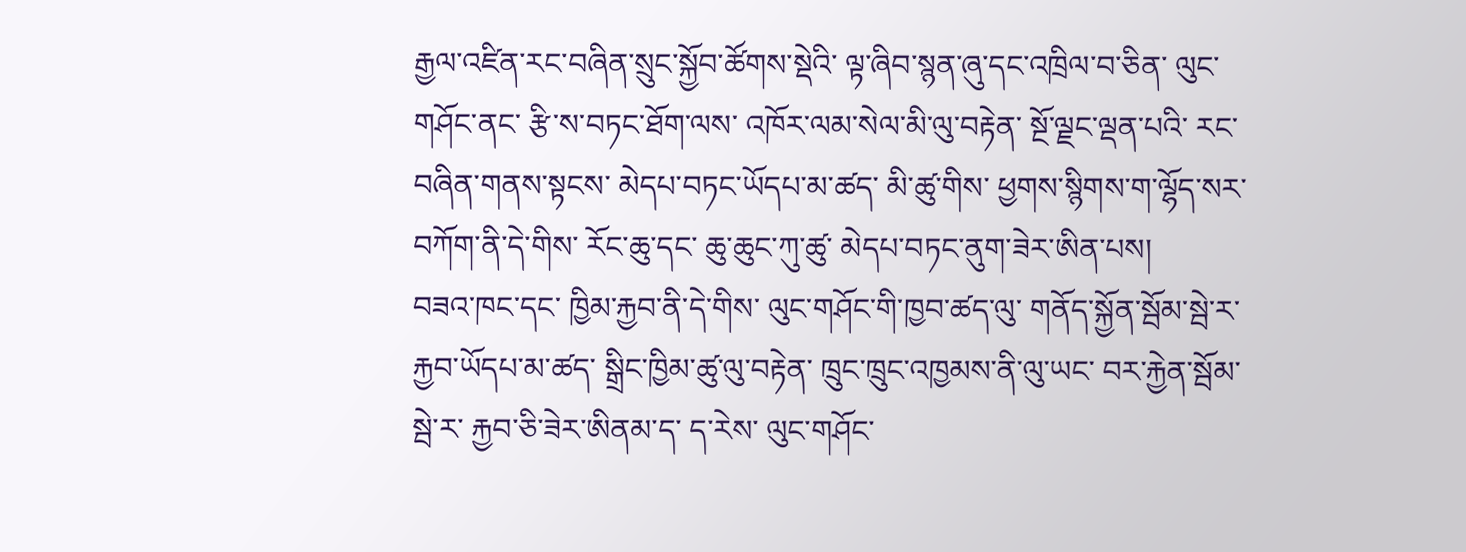རྒྱལ་འཛིན་རང་བཞིན་སྲུང་སྐྱོབ་ཚོགས་སྡེའི་ ལྟ་ཞིབ་སྙན་ཞུ་དང་འཁྲིལ་བ་ཅིན་ ལུང་གཤོང་ནང་ རྩི་ས་བཏང་ཐོག་ལས་ འཁོར་ལམ་སེལ་མི་ལུ་བརྟེན་ སྔོ་ལྗང་ལྡན་པའི་ རང་བཞིན་གནས་སྟངས་ མེདཔ་བཏང་ཡོདཔ་མ་ཚད་ མི་ཚུ་གིས་ ཕྱགས་སྙིགས་ག་ལྷོད་སར་ བཀོག་ནི་དེ་གིས་ རོང་ཆུ་དང་ ཆུ་ཆུང་ཀུ་ཚུ་ མེདཔ་བཏང་ནུག་ཟེར་ཨིན་པས།
བཟའ་ཁང་དང་ ཁྱིམ་རྐྱབ་ནི་དེ་གིས་ ལུང་གཤོང་གི་ཁྱབ་ཚད་ལུ་ གནོད་སྐྱོན་སྦོམ་སྦེ་ར་ རྐྱབ་ཡོདཔ་མ་ཚད་ སྒྲིང་ཁྱིམ་ཚུ་ལུ་བརྟེན་ ཁྲུང་ཁྲུང་འཁྱམས་ནི་ལུ་ཡང་ བར་རྐྱེན་སྦོམ་སྦེ་ར་ རྐྱབ་ཅི་ཟེར་ཨིནམ་ད་ ད་རེས་ ལུང་གཤོང་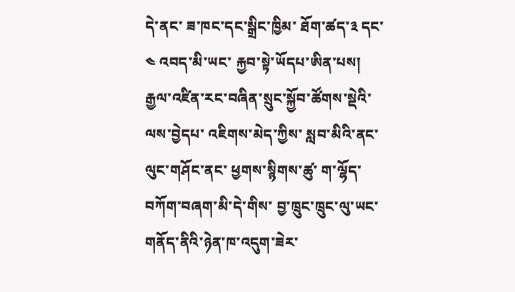དེ་ནང་ ཟ་ཁང་དང་སྒྲིང་ཁྱིམ་ ཐོག་ཚད་༣ དང་༤ འབད་མི་ཡང་ རྐྱབ་སྟེ་ཡོདཔ་ཨིན་པས།
རྒྱལ་འཛིན་རང་བཞིན་སྲུང་སྐྱོབ་ཚོགས་སྡེའི་ལས་བྱེདཔ་ འཇིགས་མེད་ཀྱིས་ སླབ་མིའི་ནང་ ལུང་གཤོང་ནང་ ཕྱགས་སྙིགས་ཚུ་ ག་ལྷོད་བཀོག་བཞག་མི་དེ་གིས་ བྱ་ཁྲུང་ཁྲུང་ལུ་ཡང་ གནོད་ནིའི་ཉེན་ཁ་འདུག་ཟེར་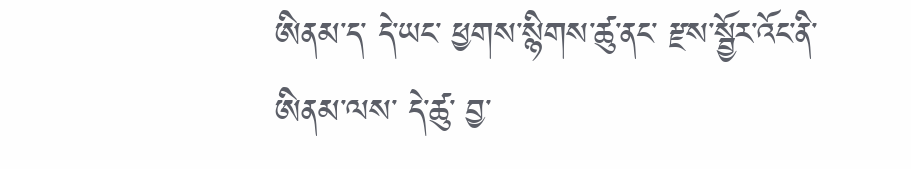ཨིནམ་ད་ དེ་ཡང་ ཕྱགས་སྙིགས་ཚུ་ནང་ རྫས་སྦྱོར་འོང་ནི་ཨིནམ་ལས་ དེ་ཚུ་ བྱ་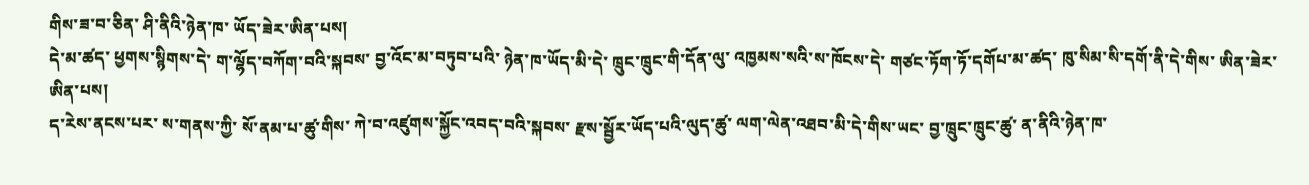གིས་ཟ་བ་ཅིན་ ཤི་ནིའི་ཉེན་ཁ་ ཡོད་ཟེར་ཨིན་པས།
དེ་མ་ཚད་ ཕྱགས་སྙིགས་དེ་ ག་ལྷོད་བཀོག་བའི་སྐབས་ བྱ་འོང་མ་བཏུབ་པའི་ ཉེན་ཁ་ཡོད་མི་དེ་ ཁྲུང་ཁྲུང་གི་དོན་ལུ་ འཁྱམས་སའི་ས་ཁོངས་དེ་ གཙང་ཏོག་ཏོ་དགོཔ་མ་ཚད་ ཁུ་སིམ་སི་དགོ་ནི་དེ་གིས་ ཨིན་ཟེར་ཨིན་པས།
ད་རེས་ནངས་པར་ ས་གནས་ཀྱི་ སོ་ནམ་པ་ཚུ་གིས་ ཀེ་བ་འཛུགས་སྐྱོང་འབད་བའི་སྐབས་ རྫས་སྦྱོར་ཡོད་པའི་ལུད་ཚུ་ ལག་ལེན་འཐབ་མི་དེ་གིས་ཡང་ བྱ་ཁྲུང་ཁྲུང་ཚུ་ ན་ནིའི་ཉེན་ཁ་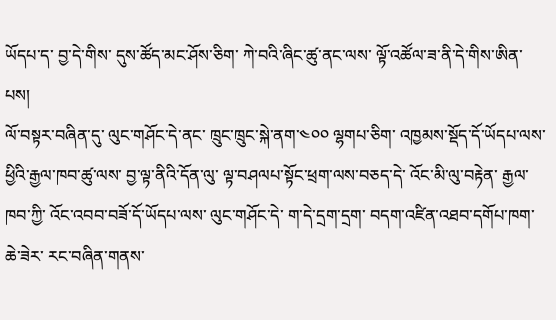ཡོདཔ་ད་ བྱ་དེ་གིས་ དུས་ཚོད་མང་ཤོས་ཅིག་ ཀེ་བའི་ཞིང་ཚུ་ནང་ལས་ ལྟོ་འཚོལ་ཟ་ནི་དེ་གིས་ཨིན་པས།
ལོ་བསྟར་བཞིན་དུ་ ལུང་གཤོང་དེ་ནང་ ཁྲུང་ཁྲུང་སྐེ་ནག་༤༠༠ ལྷགཔ་ཅིག་ འཁྱམས་སྡོད་དོ་ཡོདཔ་ལས་ ཕྱིའི་རྒྱལ་ཁབ་ཚུ་ལས་ བྱ་ལྟ་ནིའི་དོན་ལུ་ ལྟ་བཤལཔ་སྟོང་ཕྲག་ལས་བཅད་དེ་ འོང་མི་ལུ་བརྟེན་ རྒྱལ་ཁབ་ཀྱི་ འོང་འབབ་བཟོ་དོ་ཡོདཔ་ལས་ ལུང་གཤོང་དེ་ ག་དེ་དྲག་དྲག་ བདག་འཛིན་འཐབ་དགོཔ་ཁག་ཆེ་ཟེར་ རང་བཞིན་གནས་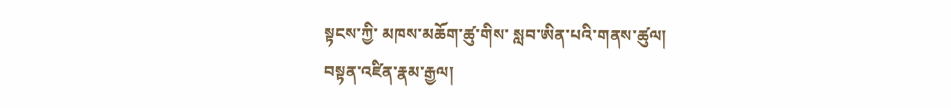སྟངས་ཀྱི་ མཁས་མཆོག་ཚུ་གིས་ སླབ་ཨིན་པའི་གནས་ཚུལ།
བསྟན་འཛིན་རྣམ་རྒྱལ།